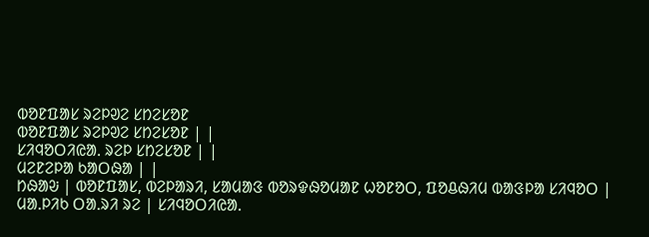ᱵᱚᱱᱯᱟᱥ ᱨᱮᱞᱣᱮ ᱥᱴᱮᱥᱚᱱ
ᱵᱚᱱᱯᱟᱥ ᱨᱮᱞᱣᱮ ᱥᱴᱮᱥᱚᱱ | |
ᱥᱤᱧᱚᱛᱤᱭᱟᱹ ᱨᱮᱞ ᱥᱴᱮᱥᱚᱱ | |
ᱢᱮᱱᱮᱞᱟ ᱠᱟᱛᱷᱟ | |
ᱴᱷᱟᱶ | ᱵᱚᱱᱯᱟᱥ, ᱵᱮᱞᱟᱨᱤ, ᱥᱟᱢᱟᱝ ᱵᱚᱨᱫᱷᱚᱢᱟᱱ ᱦᱚᱱᱚᱛ, ᱯᱚᱪᱷᱤᱢ ᱵᱟᱝᱞᱟ ᱥᱤᱧᱚᱛ |
ᱢᱟᱹᱞᱤᱠ ᱛᱟᱹᱨᱤ ᱨᱮ | ᱥᱤᱧᱚᱛᱤᱭᱟᱹ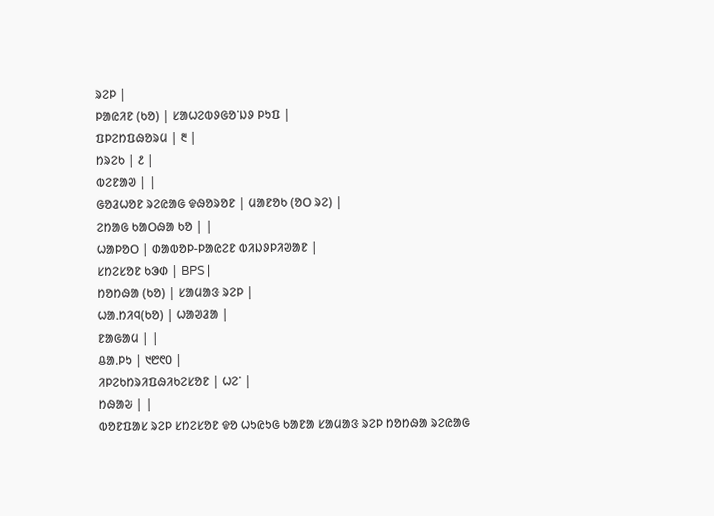ᱨᱮᱞ |
ᱞᱟᱭᱤᱱ (ᱠᱚ) | ᱥᱟᱦᱮᱵᱽᱜᱚᱸᱡᱽ ᱞᱩᱯ |
ᱯᱞᱮᱴᱯᱷᱚᱨᱢ | ᱓ |
ᱴᱨᱮᱠ | ᱒ |
ᱵᱮᱱᱟᱣ | |
ᱜᱚᱲᱦᱚᱱ ᱨᱮᱭᱟᱜ ᱫᱷᱚᱨᱚᱱ | ᱢᱟᱱᱚᱠ (ᱚᱛ ᱨᱮ) |
ᱮᱴᱟᱜ ᱠᱟᱛᱷᱟ ᱠᱚ | |
ᱦᱟᱞᱚᱛ | ᱰᱟᱵᱚᱞ-ᱞᱟᱭᱮᱱ ᱵᱤᱡᱽᱞᱤᱣᱟᱱ |
ᱥᱴᱮᱥᱚᱱ ᱠᱳᱰ | BPS |
ᱴᱚᱴᱷᱟ (ᱠᱚ) | ᱥᱟᱢᱟᱝ ᱨᱮᱞ |
ᱦᱟᱹᱴᱤᱧ(ᱠᱚ) | ᱦᱟᱣᱲᱟ |
ᱱᱟᱜᱟᱢ | |
ᱪᱟᱹᱞᱩ | ᱑᱘᱖᱐ |
ᱤᱞᱮᱠᱴᱨᱤᱯᱷᱤᱠᱮᱥᱚᱱ | ᱦᱮᱸ |
ᱴᱷᱟᱶ | |
ᱵᱚᱱᱯᱟᱥ ᱨᱮᱞ ᱥᱴᱮᱥᱚᱱ ᱫᱚ ᱦᱩᱭᱩᱜ ᱠᱟᱱᱟ ᱥᱟᱢᱟᱝ ᱨᱮᱞ ᱴᱚᱴᱷᱟ ᱨᱮᱭᱟᱜ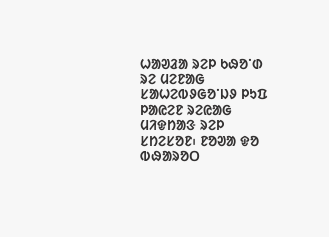ᱦᱟᱣᱲᱟ ᱨᱮᱞ ᱠᱷᱚᱸᱰ ᱨᱮ ᱢᱮᱱᱟᱜ ᱥᱟᱦᱮᱵᱽᱜᱚᱸᱡᱽ ᱞᱩᱯ ᱞᱟᱭᱮᱱ ᱨᱮᱭᱟᱜ ᱢᱤᱫᱴᱟᱝ ᱨᱮᱞ ᱥᱴᱮᱥᱚᱱ᱾ ᱱᱚᱣᱟ ᱫᱚ ᱵᱷᱟᱨᱚᱛ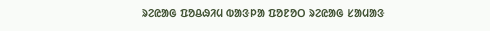ᱨᱮᱭᱟᱜ ᱯᱚᱪᱷᱤᱢ ᱵᱟᱝᱞᱟ ᱯᱚᱱᱚᱛ ᱨᱮᱭᱟᱜ ᱥᱟᱢᱟᱝ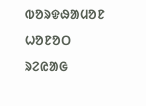ᱵᱚᱨᱫᱷᱟᱢᱚᱱ ᱦᱚᱱᱚᱛ ᱨᱮᱭᱟᱜ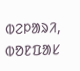ᱵᱮᱞᱟᱨᱤ, ᱵᱚᱱᱯᱟᱥ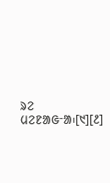ᱨᱮ ᱢᱮᱱᱟᱜᱼᱟ᱾[᱑][᱒]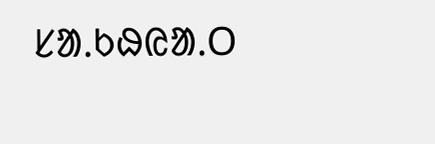ᱥᱟᱹᱠᱷᱭᱟᱹᱛ